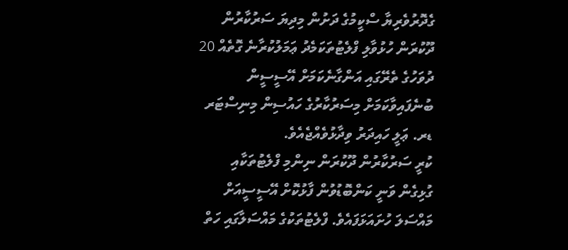ގެދޮރުވެރިޔާ ސްކީމުގެ ދަށުން މިދިޔަ ސަރުކާރުން ދޫކުރަން ހުޅުވާލި ފްލެޓުތަކަމެދު ޢަމަލުކުރާނެ ގޮތެއް 20 ދުވަހުގެ ތެރޭގައި އަންގާނެކަމަށް އޭސީސީން ބުނެފައިވާކަމަށް މިސަރުކާރުގެ ހައުސިން މިނިސްޓަރ ޑރ. ޢަލީ ހައިދަރު ވިދާޅުވެއްޖެއެވެ.
ކުރީ ސަރުކާރުން ދޫކުރަން ނިންމި ފްލެޓުތަކާއި ގުޅިގެން ވަނީ ކަންބޮޑުވުން ފާޅުކޮށް އޭސީސީއަށް މައްސަލަ ހުށައަޅަފައެވެ. ފްލެޓުތަކުގެ މައްސަލާގައި ހަތް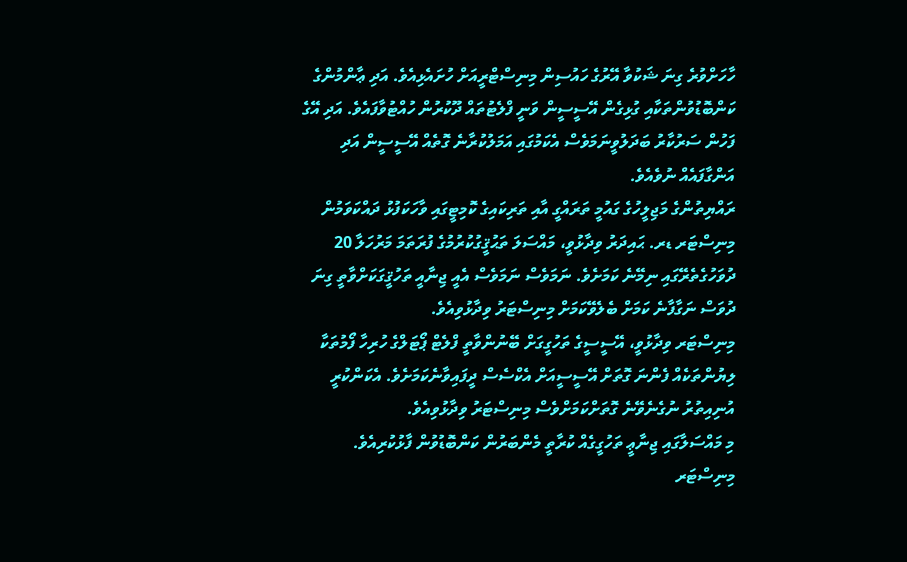ހާހަށްވުރެ ގިނަ ޝަކުވާ އޭރުގެ ހައުސިން މިނިސްޓްރީއަށް ހުށައެޅިއެވެ. އަދި ޢާންމުންގެ ކަންބޮޑުވުންތަކާއި ގުޅިގެން އޭސީސީން ވަނީ ފްލެޓުތައް ދޫކުރުން ހުއްޓުވާފައެވެ. އަދި އޭގެ ފަހުން ސަރުކާރު ބަދަލުވީނަމަވެސް އެކަމުގައި އަމަލުކުރާނެ ގޮތެއް އޭސީސީން އަދި އަންގާފައެއް ނުވެއެވެ.
ރައްޔިތުންގެ މަޖިލީހުގެ ގައުމީ ތަރައްގީ އާއި ތަރިކައިގެ ކޮމިޓީގައި ވާހަކަފުޅު ދައްކަވަމުން މިނިސްޓަރ ޑރ. ޙައިދަރު ވިދާޅުވީ، މައްސަލަ ތަޙުޤީގުކުރުމުގެ ފުރަތަމަ މަރުހަލާ 20 ދުވަހުގެތެރޭގައި ނިމޭނެ ކަމަށެވެ. ނަމަވެސް ނަމަވެސް އެއީ ޖިނާއީ ތަހުޤީގަކަށްވާތީ ގިނަ ދުވަސް ނަގާފާނެ ކަމަށް ބެލެވޭކަމަށް މިނިސްޓަރު ވިދާޅުވިއެވެ.
މިނިސްޓަރ ވިދާޅުވީ، އޭސީސީގެ ތަހުގީގަށް ބޭނުންވާތީ ފްލެޓް ޕޯޓަލްގެ ހުރިހާ ފޯމުތަކާ ލިޔުންތަކެއް ފެންނަ ގޮތަށް އޭސީސީއަށް އެކްސެސް ދީފައިވާނެކަމަށެވެ. އެކަންކުރީ އުނިއިތުރު ނުގެނެވޭނެ ގޮތަށްކަމަށްވެސް މިނިސްޓަރު ވިދާޅުވިއެވެ.
މި މައްސަލާގައި ޖިނާޢީ ތަހުގީގެއް ކުރާތީ މެންބަރުން ކަންބޮޑުވުން ފާޅުކުރިއެވެ. މިނިސްޓަރ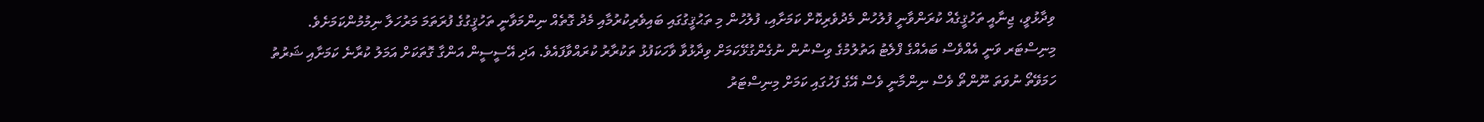ވިދާޅުވީ، ޖިނާއީ ތަހުޤީގެއް ކުރަންވާނީ ފުލުހުން މެދުވެރިކޮށް ކަމަށާއި، ފުލުހުން މި ތަޙުޤީގުގައި ބައިވެރިކުރުމާއި މެދު ގޮތެއް ނިންމަވާނީ ތަހުޤީގުގެ ފުރަތަމަ މަރުހަލާ ނިމުމުންކަމަށެވެ.
މިނިސްޓަރ ވަނީ އެއްވެސް ބައެއްގެ ފްލެޓު އަތުލުމުގެ ވިސްނުން ނުގެންގުޅޭކަމަށް ވިދާޅުވާ ވާހަކަފުޅު ތަކުރާރު ކުރައްވާފައެވެ. އަދި އޭސީސީން އަންގާ ގޮތަކަށް އަމަލު ކުރާނެ ކަމަށާއި ޝަރުތު ހަމަވޭތޯ ނުވަތަ ނޫންތޯ ވެސް ނިންމާނީ ވެސް އޭގެ ފަހުގައި ކަމަށް މިނިސްޓަރު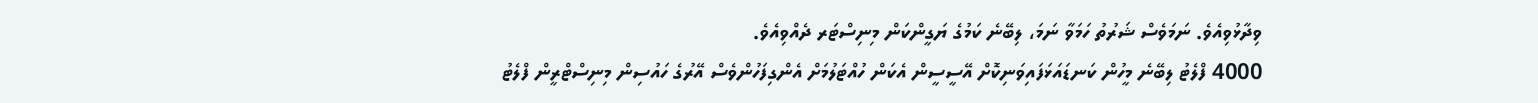ވިދާޅުވިއެވެ. ނަމަވެސް ޝަރުތު ހަމަވާ ނަމަ، ލިބޭނެ ކަމުގެ ޔަގީންކަން މިނިސްޓަރ ދެއްވިއެވެ.
4000 ފްލެޓު ލިބޭނެ މީހުން ކަނޑައަޅަފައިވަނިކޮށް އޭސީސީން އެކަން ހުއްޓަލުމަށް އެންގިފަހުންވެސް އޭރުގެ ހައުސިން މިނިސްޓްރީން ފްލެޓު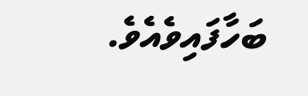ބަހާފައިވެއެވެ.